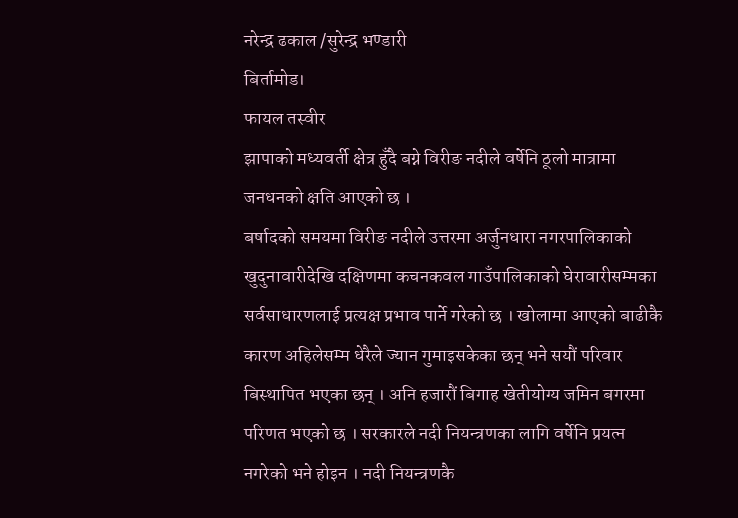नरेन्द्र ढकाल /सुरेन्द्र भण्डारी
बिर्तामोड।
फायल तस्वीर
झापाको मध्यवर्ती क्षेत्र हुँदै बग्ने विरीङ नदीले वर्षेनि ठूलो मात्रामा जनधनको क्षति आएको छ ।
बर्षादको समयमा विरीङ नदीले उत्तरमा अर्जुनधारा नगरपालिकाको खुदुनावारीदेखि दक्षिणमा कचनकवल गाउँपालिकाको घेरावारीसम्मका सर्वसाधारणलाई प्रत्यक्ष प्रभाव पार्ने गरेको छ । खोलामा आएको बाढीकै कारण अहिलेसम्म धेरैले ज्यान गुमाइसकेका छन् भने सयौं परिवार बिस्थापित भएका छन् । अनि हजारौं बिगाह खेतीयोग्य जमिन बगरमा परिणत भएको छ । सरकारले नदी नियन्त्रणका लागि वर्षेनि प्रयत्न नगरेको भने होइन । नदी नियन्त्रणकै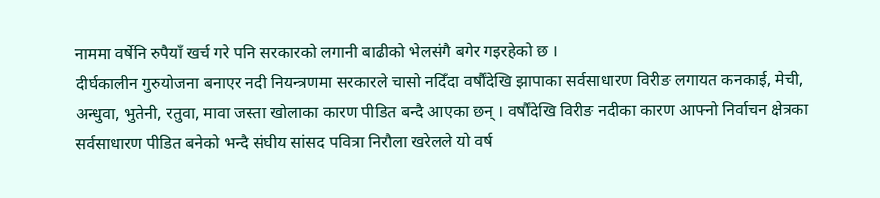नाममा वर्षेनि रुपैयाँ खर्च गरे पनि सरकारको लगानी बाढीको भेलसंगै बगेर गइरहेको छ ।
दीर्घकालीन गुरुयोजना बनाएर नदी नियन्त्रणमा सरकारले चासो नदिँदा वर्षौंदेखि झापाका सर्वसाधारण विरीङ लगायत कनकाई, मेची, अन्धुवा, भुतेनी, रतुवा, मावा जस्ता खोलाका कारण पीडित बन्दै आएका छन् । वर्षौंदेखि विरीङ नदीका कारण आफ्नो निर्वाचन क्षेत्रका सर्वसाधारण पीडित बनेको भन्दै संघीय सांसद पवित्रा निरौला खरेलले यो वर्ष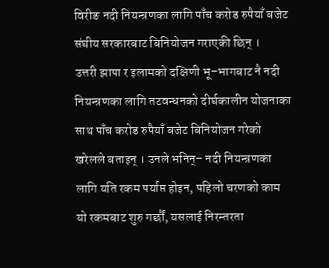विरीङ नदी नियन्त्रणका लागि पाँच करोड रुपैयाँ बजेट संघीय सरकारबाट बिनियोजन गराएकी छिन् ।
उत्तरी झापा र इलामको दक्षिणी भू–भागबाट नै नदी नियन्त्रणका लागि तटवन्धनको दीर्घकालीन योजनाका साथ पाँच करोड रुपैयाँ बजेट बिनियोजन गरेको खरेलले बताइन् । उनले भनिन्– नदी नियन्त्रणका लागि यति रकम पर्याप्त होइन, पहिलो चरणको काम यो रकमबाट शुरु गर्छौं, यसलाई निरन्तरता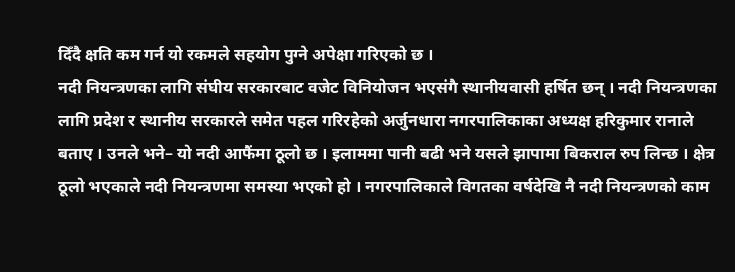दिँदै क्षति कम गर्न यो रकमले सहयोग पुग्ने अपेक्षा गरिएको छ ।
नदी नियन्त्रणका लागि संघीय सरकारबाट वजेट विनियोजन भएसंगै स्थानीयवासी हर्षित छन् । नदी नियन्त्रणका लागि प्रदेश र स्थानीय सरकारले समेत पहल गरिरहेको अर्जुनधारा नगरपालिकाका अध्यक्ष हरिकुमार रानाले बताए । उनले भने– यो नदी आफैंमा ठूलो छ । इलाममा पानी बढी भने यसले झापामा बिकराल रुप लिन्छ । क्षेत्र ठूलो भएकाले नदी नियन्त्रणमा समस्या भएको हो । नगरपालिकाले विगतका वर्षदेखि नै नदी नियन्त्रणको काम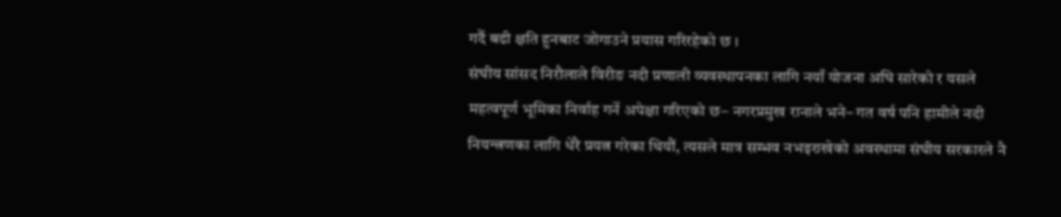गर्दै बढी क्षति हुनबाट जोगाउने प्रयास गरिरहेको छ ।
संघीय सांसद निरौलाले विरीङ नदी प्रणाली व्यवस्थापनका लागि नयाँ योजना अघि सारेको र यसले महत्वपूर्ण भूमिका निर्वाह गर्ने अपेक्षा गरिएको छ– नगरप्रमुख रानाले भने– गत वर्ष पनि हामीले नदी नियन्त्रणका लागि धेरै प्रयत्न गरेका थियौं, त्यसले मात्र सम्भव नभइराखेको अवस्थामा संघीय सरकारले नै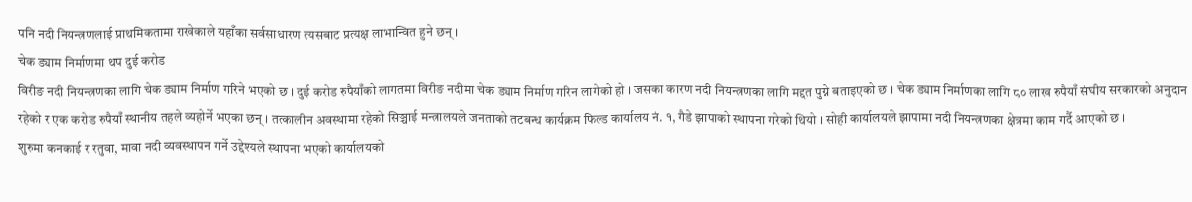पनि नदी नियन्त्रणलाई प्राथमिकतामा राखेकाले यहाँका सर्वसाधारण त्यसबाट प्रत्यक्ष लाभान्वित हुने छन् ।
चेक ड्याम निर्माणमा थप दुई करोड
विरीङ नदी नियन्त्रणका लागि चेक ड्याम निर्माण गरिने भएको छ । दुई करोड रुपैयाँको लागतमा विरीङ नदीमा चेक ड्याम निर्माण गरिन लागेको हो । जसका कारण नदी नियन्त्रणका लागि मद्दत पुग्ने बताइएको छ । चेक ड्याम निर्माणका लागि ८० लाख रुपैयाँ संघीय सरकारको अनुदान रहेको र एक करोड रुपैयाँ स्थानीय तहले व्यहोर्ने भएका छन् । तत्कालीन अवस्थामा रहेको सिञ्चाई मन्त्रालयले जनताको तटबन्ध कार्यक्रम फिल्ड कार्यालय नं. १, गैडे झापाको स्थापना गरेको थियो । सोही कार्यालयले झापामा नदी नियन्त्रणका क्षेत्रमा काम गर्दै आएको छ ।
शुरुमा कनकाई र रतुवा, मावा नदी व्यवस्थापन गर्ने उद्देश्यले स्थापना भएको कार्यालयको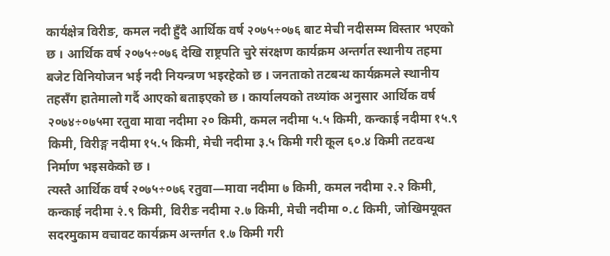कार्यक्षेत्र विरीङ, कमल नदी हुँदै आर्थिक वर्ष २०७५÷०७६ बाट मेची नदीसम्म विस्तार भएको छ । आर्थिक वर्ष २०७५÷०७६ देखि राष्ट्रपति चुरे संरक्षण कार्यक्रम अन्तर्गत स्थानीय तहमा बजेट विनियोजन भई नदी नियन्त्रण भइरहेको छ । जनताको तटबन्ध कार्यक्रमले स्थानीय तहसँग हातेमालो गर्दै आएको बताइएको छ । कार्यालयको तथ्यांक अनुसार आर्थिक वर्ष २०७४÷०७५मा रतुवा मावा नदीमा २० किमी, कमल नदीमा ५.५ किमी, कन्काई नदीमा १५.९ किमी, विरीङ्ग नदीमा १५.५ किमी, मेची नदीमा ३.५ किमी गरी कूल ६०.४ किमी तटवन्ध निर्माण भइसकेको छ ।
त्यस्तै आर्थिक वर्ष २०७५÷०७६ रतुवा—मावा नदीमा ७ किमी, कमल नदीमा २.२ किमी, कन्काई नदीमा २ं.९ किमी, विरीङ नदीमा २.७ किमी, मेची नदीमा ०.८ किमी, जोखिमयूक्त सदरमुकाम वचावट कार्यक्रम अन्तर्गत १.७ किमी गरी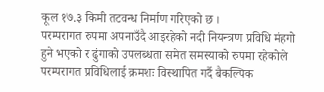कूल १७.३ किमी तटवन्ध निर्माण गरिएको छ ।
परम्परागत रुपमा अपनाउँदै आइरहेको नदी नियन्त्रण प्रविधि मंहगो हुने भएको र ढुंगाको उपलब्धता समेत समस्याको रुपमा रहेकोले परम्परागत प्रविधिलाई क्रमशः विस्थापित गर्दै बैकल्पिक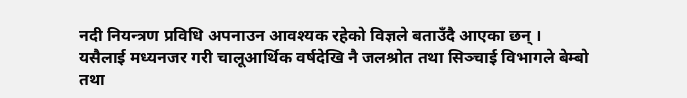नदी नियन्त्रण प्रविधि अपनाउन आवश्यक रहेको विज्ञले बताउँदै आएका छन् ।
यसैलाई मध्यनजर गरी चालूआर्थिक वर्षदेखि नै जलश्रोत तथा सिञ्चाई विभागले बेम्बो तथा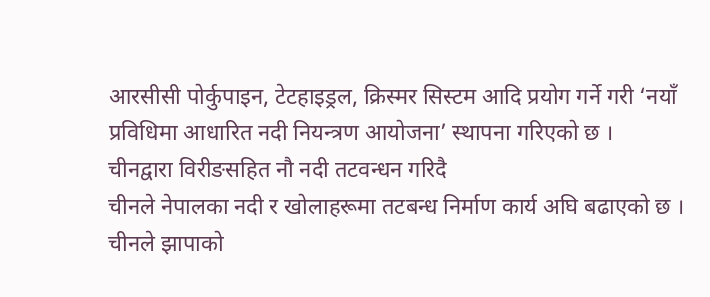आरसीसी पोर्कुपाइन, टेटहाइड्रल, क्रिस्मर सिस्टम आदि प्रयोग गर्ने गरी ‘नयाँ प्रविधिमा आधारित नदी नियन्त्रण आयोजना’ स्थापना गरिएको छ ।
चीनद्वारा विरीङसहित नौ नदी तटवन्धन गरिदै
चीनले नेपालका नदी र खोलाहरूमा तटबन्ध निर्माण कार्य अघि बढाएको छ । चीनले झापाको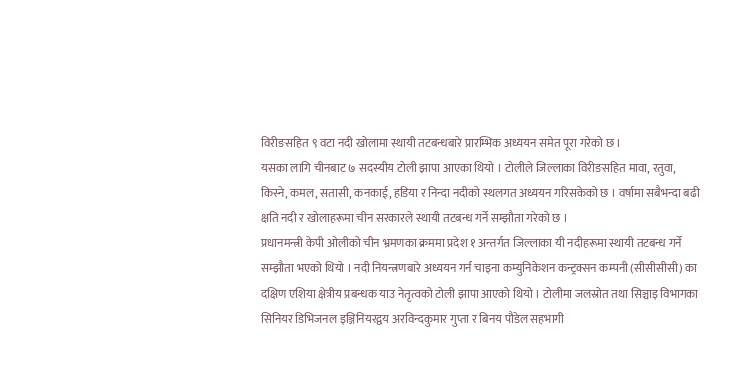विरीङसहित ९ वटा नदी खोलामा स्थायी तटबन्धबारे प्रारम्भिक अध्ययन समेत पूरा गरेको छ ।
यसका लागि चीनबाट ७ सदस्यीय टोली झापा आएका थियो । टोलीले जिल्लाका विरीङसहित मावा, रतुवा, किस्ने, कमल, सतासी, कनकाई, हडिया र निन्दा नदीको स्थलगत अध्ययन गरिसकेको छ । वर्षामा सबैभन्दा बढी क्षति नदी र खोलाहरूमा चीन सरकारले स्थायी तटबन्ध गर्ने सम्झौता गरेको छ ।
प्रधानमन्त्री केपी ओलीको चीन भ्रमणका क्रममा प्रदेश १ अन्तर्गत जिल्लाका यी नदीहरूमा स्थायी तटबन्ध गर्ने सम्झौता भएको थियो । नदी नियन्त्रणबारे अध्ययन गर्न चाइना कम्युनिकेशन कन्ट्रक्सन कम्पनी (सीसीसीसी) का दक्षिण एशिया क्षेत्रीय प्रबन्धक याउ नेतृत्वको टोली झापा आएको थियो । टोलीमा जलस्रोत तथा सिञ्चाइ विभागका सिनियर डिभिजनल इञ्जिनियरद्वय अरविन्दकुमार गुप्ता र बिनय पौडेल सहभागी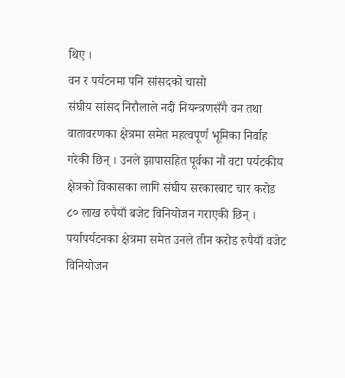थिए ।
वन र पर्यटनमा पनि सांसदको चासो
संघीय सांसद निरौलाले नदी नियन्त्रणसँगै वन तथा वातावरणका क्षेत्रमा समेत महत्वपूर्ण भूमिका निर्वाह गरेकी छिन् । उनले झापासहित पूर्वका नौं वटा पर्यटकीय क्षेत्रको विकासका लागि संघीय सरकारबाट चार करोड ८० लाख रुपैयाँ बजेट विनियोजन गराएकी छिन् ।
पर्यापर्यटनका क्षेत्रमा समेत उनले तीन करोड रुपैयाँ वजेट विनियोजन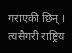गराएकी छिन् । त्यसैगरी राष्ट्रिय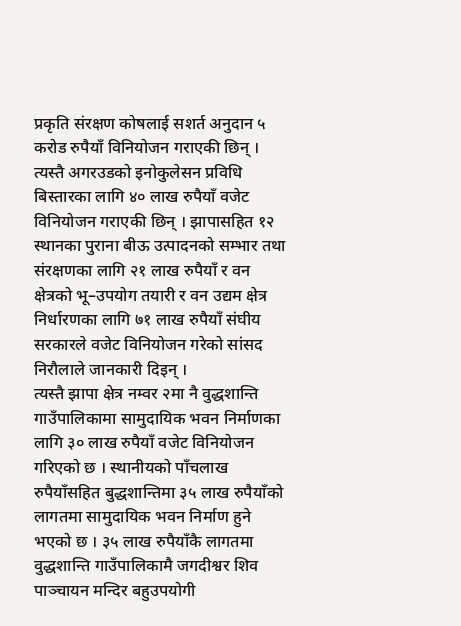प्रकृति संरक्षण कोषलाई सशर्त अनुदान ५ करोड रुपैयाँ विनियोजन गराएकी छिन् । त्यस्तै अगरउडको इनोकुलेसन प्रविधि बिस्तारका लागि ४० लाख रुपैयाँ वजेट विनियोजन गराएकी छिन् । झापासहित १२ स्थानका पुराना बीऊ उत्पादनको सम्भार तथा संरक्षणका लागि २१ लाख रुपैयाँ र वन क्षेत्रको भू–उपयोग तयारी र वन उद्यम क्षेत्र निर्धारणका लागि ७१ लाख रुपैयाँ संघीय सरकारले वजेट विनियोजन गरेको सांसद निरौलाले जानकारी दिइन् ।
त्यस्तै झापा क्षेत्र नम्वर २मा नै वुद्धशान्ति गाउँपालिकामा सामुदायिक भवन निर्माणका लागि ३० लाख रुपैयाँ वजेट विनियोजन गरिएको छ । स्थानीयको पाँचलाख रुपैयाँसहित बुद्धशान्तिमा ३५ लाख रुपैयाँको लागतमा सामुदायिक भवन निर्माण हुने भएको छ । ३५ लाख रुपैयाँकै लागतमा वुद्धशान्ति गाउँपालिकामै जगदीश्वर शिव पाञ्चायन मन्दिर बहुउपयोगी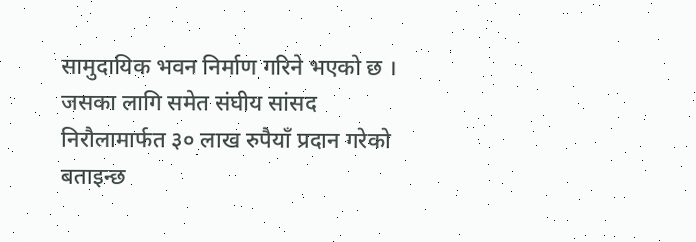सामुदायिक भवन निर्माण गरिने भएको छ । जसका लागि समेत संघीय सांसद निरौलामार्फत ३० लाख रुपैयाँ प्रदान गरेको बताइन्छ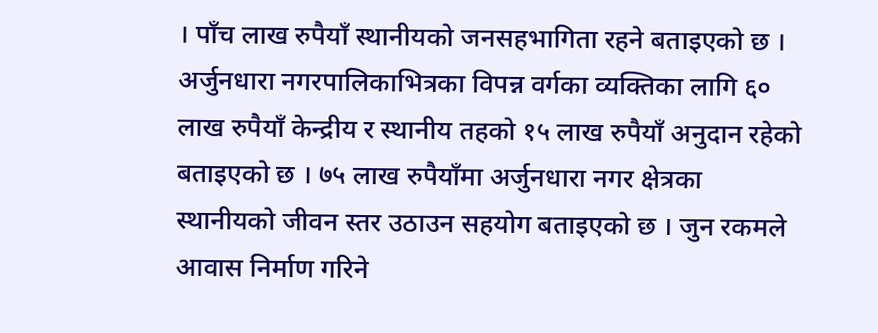। पाँच लाख रुपैयाँ स्थानीयको जनसहभागिता रहने बताइएको छ ।
अर्जुनधारा नगरपालिकाभित्रका विपन्न वर्गका व्यक्तिका लागि ६० लाख रुपैयाँ केन्द्रीय र स्थानीय तहको १५ लाख रुपैयाँ अनुदान रहेको बताइएको छ । ७५ लाख रुपैयाँमा अर्जुनधारा नगर क्षेत्रका स्थानीयको जीवन स्तर उठाउन सहयोग बताइएको छ । जुन रकमले आवास निर्माण गरिने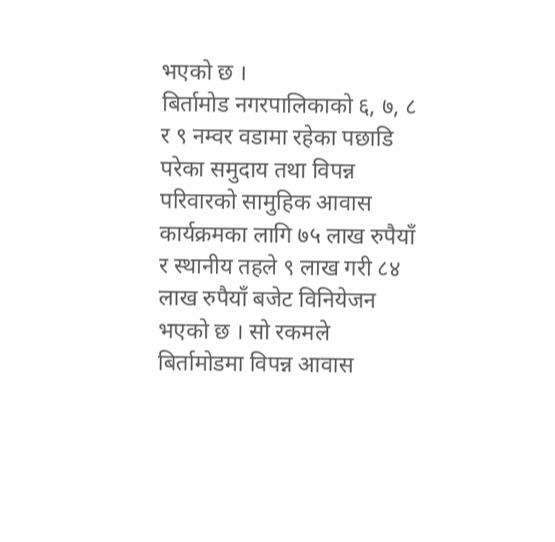भएको छ ।
बिर्तामोड नगरपालिकाको ६, ७, ८ र ९ नम्वर वडामा रहेका पछाडि परेका समुदाय तथा विपन्न परिवारको सामुहिक आवास कार्यक्रमका लागि ७५ लाख रुपैयाँ र स्थानीय तहले ९ लाख गरी ८४ लाख रुपैयाँ बजेट विनियेजन भएको छ । सो रकमले बिर्तामोडमा विपन्न आवास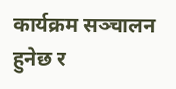कार्यक्रम सञ्चालन हुनेछ र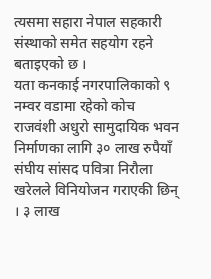त्यसमा सहारा नेपाल सहकारी संस्थाको समेत सहयोग रहने बताइएको छ ।
यता कनकाई नगरपालिकाको ९ नम्वर वडामा रहेको कोच राजवंशी अधुरो सामुदायिक भवन निर्माणका लागि ३० लाख रुपैयाँ संघीय सांसद पवित्रा निरौला खरेलले विनियोजन गराएकी छिन् । ३ लाख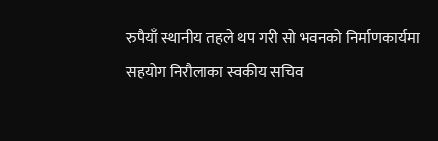रुपैयाँ स्थानीय तहले थप गरी सो भवनको निर्माणकार्यमा सहयोग निरौलाका स्वकीय सचिव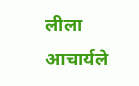लीला आचार्यले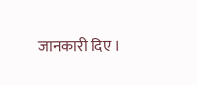जानकारी दिए ।